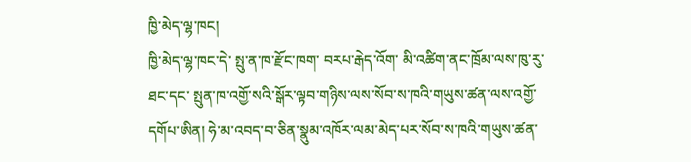ཁྱི་མེད་ལྷ་ཁང།
ཁྱི་མེད་ལྷ་ཁང་དེ་ སྤུ་ན་ཁ་རྫོང་ཁག་ བརཔ་རྒེད་འོག་ མི་འཚིག་ནང་ཁྲོམ་ལས་ཁུ་རུ་ཐང་དང་ སྤུན་ཁ་འགྱོ་སའི་སྒོར་ལྟབ་གཉིས་ལས་སོབ་ས་ཁའི་གཡུས་ཚན་ལས་འགྱོ་དགོཔ་ཨིན། ཧེ་མ་འབད་བ་ཅིན་སྣུམ་འཁོར་ལམ་མེད་པར་སོབ་ས་ཁའི་གཡུས་ཚན་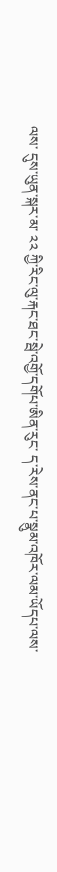ལས་ དུས་ཡུན་སྐར་མ་ ༢༢ ཀྱི་རིང་ལུ་རྐང་ཐང་སྦེ་འགྱོ་དགོཔ་ཨིན་རུང་ ད་རེས་ནང་པ་སྣུམ་འཁོར་ལམ་ཡོདཔ་ལས་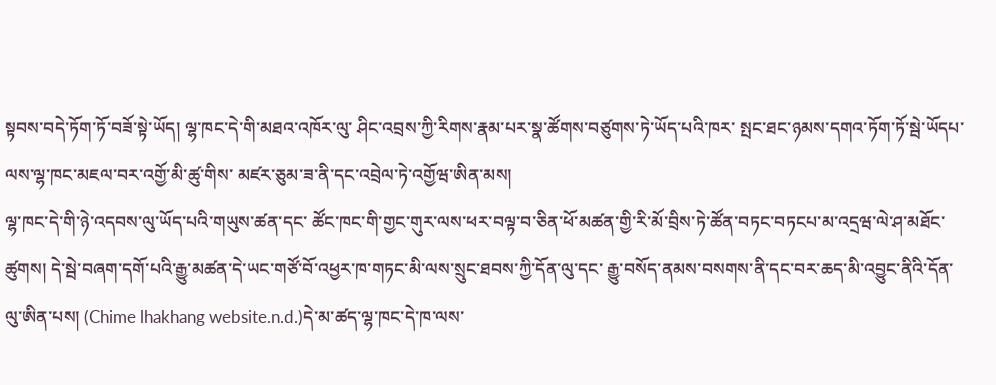སྟབས་བདེ་ཏོག་ཏོ་བཟོ་སྟེ་ཡོད། ལྷ་ཁང་དེ་གི་མཐའ་འཁོར་ལུ་ ཤིང་འབྲས་ཀྱི་རིགས་རྣམ་པར་སྣ་ཚོགས་བཙུགས་ཏེ་ཡོད་པའི་ཁར་ སྤང་ཐང་ཉམས་དགའ་ཏོག་ཏོ་སྦེ་ཡོདཔ་ལས་ལྷ་ཁང་མཇལ་བར་འགྱོ་མི་ཚུ་གིས་ མཛར་ཅུམ་ཟ་ནི་དང་འབྲེལ་ཏེ་འགྱོཝ་ཨིན་མས།
ལྷ་ཁང་དེ་གི་ཉེ་འདབས་ལུ་ཡོད་པའི་གཡུས་ཚན་དང་ ཚོང་ཁང་གི་གྱང་གུར་ལས་ཕར་བལྟ་བ་ཅིན་ཕོ་མཚན་གྱི་རི་མོ་བྲིས་ཏེ་ཚོན་བཏང་བཏངཔ་མ་འདྲཝ་ལེ་ཤ་མཐོང་ཚུགས། དེ་སྦེ་བཞག་དགོ་པའི་རྒྱུ་མཚན་དེ་ཡང་གཙོ་བོ་འཕྱར་ཁ་གཏང་མི་ལས་སྲུང་ཐབས་ཀྱི་དོན་ལུ་དང་ རྒྱུ་བསོད་ནམས་བསགས་ནི་དང་བར་ཆད་མི་འབྱུང་ནིའི་དོན་ལུ་ཨིན་པས། (Chime lhakhang website.n.d.)དེ་མ་ཚད་ལྷ་ཁང་དེ་ཁ་ལས་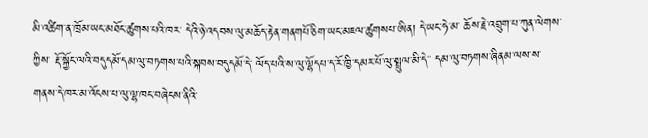མི་འཚིག་ན་ཁྲོམ་ཡང་མཐོང་ཚུགས་པའི་ཁར་ དེའི་ཉེ་འདབས་ལུ་མཆོད་རྟེན་གནགཔོ་ཅིག་ཡང་མཇལ་ཚུགསཔ་ཨིན། དེ་ཡང་ཧེ་མ་ ཆོས་རྗེ་འབྲུག་པ་ཀུན་ལེགས་ཀྱིས་ རྡོ་སྐྱོང་ལའི་བདུདམོ་དམ་ལུ་བཏགས་པའི་སྐབས་བདུདམོ་དེ་ ལོད་པའི་ས་ལུ་ལྷོདཔ་ད་རོ་ཁྱི་དམར་པོ་ལུ་སྤྲུལ་མི་དེ་་ དམ་ལུ་བཏགས་ཞིནམ་ལས་ས་གནས་དེ་ཁར་མ་འོངས་པ་ལུ་ལྷ་ཁང་བཞེངས་ནིའི་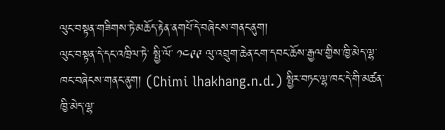ལུང་བསྟན་གཟིགས་ཏེ་མཆོད་རྟེན་ནགཔོ་དེ་བཞེངས་གནང་ནུག།
ལུང་བསྟན་དེ་དང་འཁྲིལ་ཏེ་ སྤྱི་ལོ་ ༡༤༩༩ ལུ་འབྲུག་ཆེན་ངག་དབང་ཆོས་རྒྱལ་གྱིས་ཁྱི་མེད་ལྷ་ཁང་བཞེངས་གནང་ནུག། (Chimi lhakhang.n.d.) སྤྱིར་བཏང་ལྷ་ཁང་དེ་གི་མཚན་ཁྱི་མེད་ལྷ་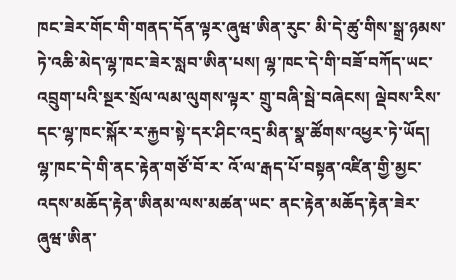ཁང་ཟེར་གོང་གི་གནད་དོན་ལྟར་ཞུཝ་ཨིན་རུང་ མི་དེ་ཚུ་གིས་སྒྲ་ཉམས་ཏེ་འཆི་མེད་ལྷ་ཁང་ཟེར་སླབ་ཨིན་པས། ལྷ་ཁང་དེ་གི་བཟོ་བཀོད་ཡང་འབྲུག་པའི་སྔར་སྲོལ་ལམ་ལུགས་ལྟར་ གྲུ་བཞི་སྦེ་བཞེངས། ལྡེབས་རིས་དང་ལྷ་ཁང་སྐོར་ར་རྐྱབ་སྟེ་དར་ཤིང་འདྲ་མིན་སྣ་ཚོགས་འཕྱར་ཏེ་ཡོད། ལྷ་ཁང་དེ་གི་ནང་རྟེན་གཙོ་བོ་ར་ འོ་ལ་རྒད་པོ་བསྟན་འཛིན་གྱི་མྱང་འདས་མཆོད་རྟེན་ཨིནམ་ལས་མཚན་ཡང་ ནང་རྟེན་མཆོད་རྟེན་ཟེར་ཞུཝ་ཨིན་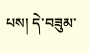པས། དེ་བཟུམ་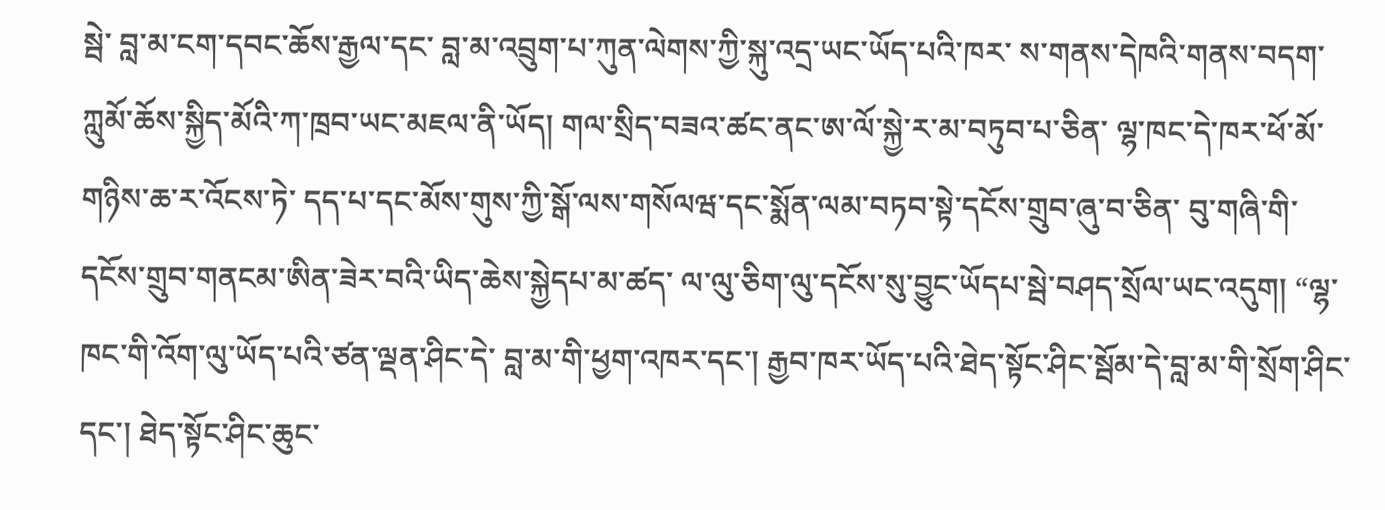སྦེ་ བླ་མ་ངག་དབང་ཆོས་རྒྱལ་དང་ བླ་མ་འབྲུག་པ་ཀུན་ལེགས་ཀྱི་སྐུ་འདྲ་ཡང་ཡོད་པའི་ཁར་ ས་གནས་དེཁའི་གནས་བདག་ཀླུམོ་ཆོས་སྐྱིད་མོའི་ཀ་ཁྲབ་ཡང་མཇལ་ནི་ཡོད། གལ་སྲིད་བཟའ་ཚང་ནང་ཨ་ལོ་སྐྱེ་ར་མ་བཏུབ་པ་ཅིན་ ལྷ་ཁང་དེ་ཁར་ཕོ་མོ་གཉིས་ཆ་ར་འོངས་ཏེ་ དད་པ་དང་མོས་གུས་ཀྱི་སྒོ་ལས་གསོལཝ་དང་སྨོན་ལམ་བཏབ་སྟེ་དངོས་གྲུབ་ཞུ་བ་ཅིན་ བུ་གཞི་གི་དངོས་གྲུབ་གནངམ་ཨིན་ཟེར་བའི་ཡིད་ཆེས་སྐྱེདཔ་མ་ཚད་ ལ་ལུ་ཅིག་ལུ་དངོས་སུ་བྱུང་ཡོདཔ་སྦེ་བཤད་སྲོལ་ཡང་འདུག། “ལྷ་ཁང་གི་འོག་ལུ་ཡོད་པའི་ཙན་ལྡན་ཤིང་དེ་ བླ་མ་གི་ཕྱག་འཁར་དང་། རྒྱབ་ཁར་ཡོད་པའི་ཐེད་སྟོང་ཤིང་སྦོམ་དེ་བླ་མ་གི་སྲོག་ཤིང་དང་། ཐེད་སྟོང་ཤིང་ཆུང་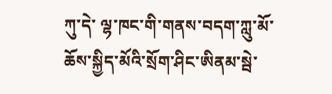ཀུ་དེ་ ལྷ་ཁང་གི་གནས་བདག་ཀླུ་མོ་ཆོས་སྐྱིད་མོའི་སྲོག་ཤིང་ཨིནམ་སྦེ་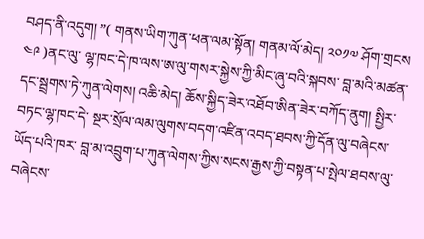བཤད་ནི་འདུག། ”( གནས་ཡིག་ཀུན་ཕན་ལམ་སྟོན། གནམ་ལོ་མེད། ༢༠༡༧ ཤོག་གྲངས ༤༩ )ནང་ལུ་ ལྷ་ཁང་དེ་ཁ་ལས་ཨ་ལུ་གསར་སྐྱེས་ཀྱི་མིང་ཞུ་བའི་སྐབས་ བླ་མའི་མཚན་དང་སྦྲགས་ཏེ་ཀུན་ལེགས། འཆི་མེད། ཆོས་སྐྱིད་ཟེར་འཐོབ་ཨིན་ཟེར་བཀོད་ནུག། སྤྱིར་བཏང་ལྷ་ཁང་དེ་ སྔར་སྲོལ་ལམ་ལུགས་བདག་འཛིན་འབད་ཐབས་ཀྱི་དོན་ལུ་བཞེངས་ཡོད་པའི་ཁར་ བླ་མ་འབྲུག་པ་ཀུན་ལེགས་ཀྱིས་སངས་རྒྱས་ཀྱི་བསྟན་པ་སྤེལ་ཐབས་ལུ་བཞེངས་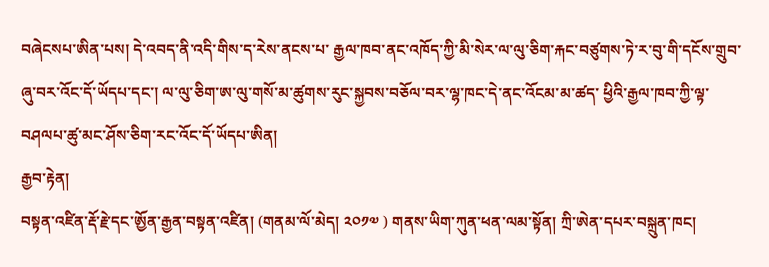བཞེངསཔ་ཨིན་པས། དེ་འབད་ནི་འདི་གིས་ད་རེས་ནངས་པ་ རྒྱལ་ཁབ་ནང་འཁོད་ཀྱི་མི་སེར་ལ་ལུ་ཅིག་རྐང་བཙུགས་ཏེ་ར་བུ་གི་དངོས་གྲུབ་ཞུ་བར་འོང་དོ་ཡོདཔ་དང་། ལ་ལུ་ཅིག་ཨ་ལུ་གསོ་མ་ཚུགས་རུང་སྐྱབས་བཅོལ་བར་ལྷ་ཁང་དེ་ནང་འོངམ་མ་ཚད་ ཕྱིའི་རྒྱལ་ཁབ་ཀྱི་ལྟ་བཤལཔ་ཚུ་མང་ཤོས་ཅིག་རང་འོང་དོ་ཡོདཔ་ཨིན།
རྒྱབ་རྟེན།
བསྟན་འཛིན་རྡོ་རྗེ་དང་ཨྱོན་རྒྱན་བསྟན་འཛིན། (གནམ་ལོ་མེད། ༢༠༡༧ ) གནས་ཡིག་ཀུན་ཕན་ལམ་སྟོན། ཀྲི་ཨེན་དཔར་བསྐྲུན་ཁང།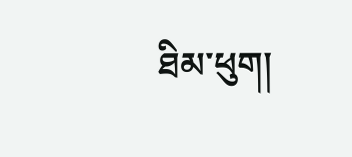ཐིམ་ཕུག།